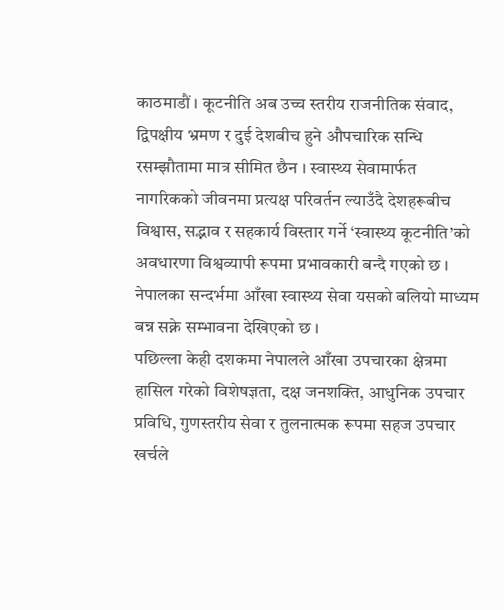काठमाडौं । कूटनीति अब उच्च स्तरीय राजनीतिक संवाद, द्विपक्षीय भ्रमण र दुई देशबीच हुने औपचारिक सन्धि रसम्झौतामा मात्र सीमित छैन । स्वास्थ्य सेवामार्फत नागरिकको जीवनमा प्रत्यक्ष परिवर्तन ल्याउँदै देशहरूबीच विश्वास, सद्भाव र सहकार्य विस्तार गर्ने ‘स्वास्थ्य कूटनीति’को अवधारणा विश्वव्यापी रूपमा प्रभावकारी बन्दै गएको छ । नेपालका सन्दर्भमा आँखा स्वास्थ्य सेवा यसको बलियो माध्यम बन्न सक्ने सम्भावना देखिएको छ ।
पछिल्ला केही दशकमा नेपालले आँखा उपचारका क्षेत्रमा हासिल गरेको विशेषज्ञता, दक्ष जनशक्ति, आधुनिक उपचार प्रविधि, गुणस्तरीय सेवा र तुलनात्मक रूपमा सहज उपचार खर्चले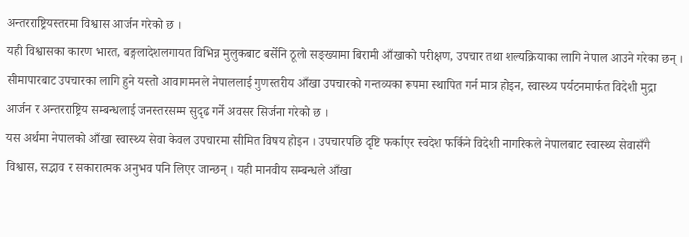अन्तरराष्ट्रियस्तरमा विश्वास आर्जन गरेको छ ।
यही विश्वासका कारण भारत, बङ्गलादेशलगायत विभिन्न मुलुकबाट बर्सेनि ठूलो सङ्ख्यामा बिरामी आँखाको परीक्षण, उपचार तथा शल्यक्रियाका लागि नेपाल आउने गरेका छन् । सीमापारबाट उपचारका लागि हुने यस्तो आवागमनले नेपाललाई गुणस्तरीय आँखा उपचारको गन्तव्यका रूपमा स्थापित गर्न मात्र होइन, स्वास्थ्य पर्यटनमार्फत विदेशी मुद्रा आर्जन र अन्तरराष्ट्रिय सम्बन्धलाई जनस्तरसम्म सुदृढ गर्ने अवसर सिर्जना गरेको छ ।
यस अर्थमा नेपालको आँखा स्वास्थ्य सेवा केवल उपचारमा सीमित विषय होइन । उपचारपछि दृष्टि फर्काएर स्वदेश फर्किने विदेशी नागरिकले नेपालबाट स्वास्थ्य सेवासँगै विश्वास, सद्भाव र सकारात्मक अनुभव पनि लिएर जान्छन् । यही मानवीय सम्बन्धले आँखा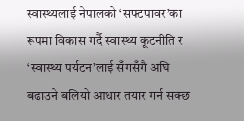स्वास्थ्यलाई नेपालको ‘सफ्टपावर’का रूपमा विकास गर्दै स्वास्थ्य कूटनीति र ‘स्वास्थ्य पर्यटन’लाई सँगसँगै अघि बढाउने बलियो आधार तयार गर्न सक्छ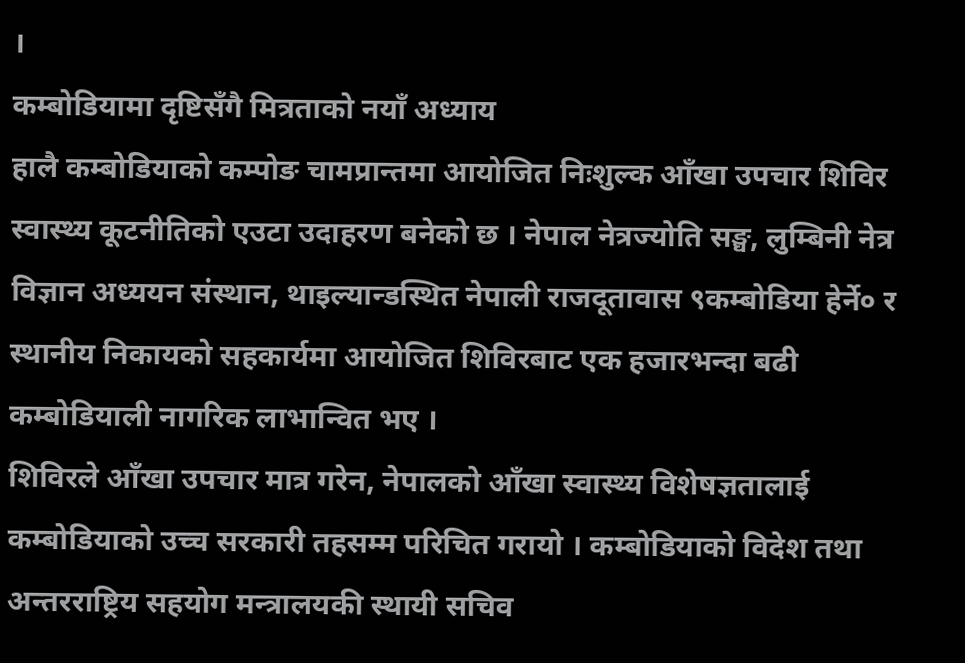।
कम्बोडियामा दृष्टिसँगै मित्रताको नयाँ अध्याय
हालै कम्बोडियाको कम्पोङ चामप्रान्तमा आयोजित निःशुल्क आँखा उपचार शिविर स्वास्थ्य कूटनीतिको एउटा उदाहरण बनेको छ । नेपाल नेत्रज्योति सङ्घ, लुम्बिनी नेत्र विज्ञान अध्ययन संस्थान, थाइल्यान्डस्थित नेपाली राजदूतावास ९कम्बोडिया हेर्ने० र स्थानीय निकायको सहकार्यमा आयोजित शिविरबाट एक हजारभन्दा बढी कम्बोडियाली नागरिक लाभान्वित भए ।
शिविरले आँखा उपचार मात्र गरेन, नेपालको आँखा स्वास्थ्य विशेषज्ञतालाई कम्बोडियाको उच्च सरकारी तहसम्म परिचित गरायो । कम्बोडियाको विदेश तथा अन्तरराष्ट्रिय सहयोग मन्त्रालयकी स्थायी सचिव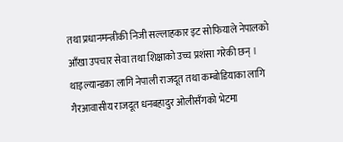तथा प्रधानमन्त्रीकी निजी सल्लाहकार इट सोफियाले नेपालको आँखा उपचार सेवा तथा शिक्षाको उच्च प्रशंसा गरेकी छन् ।
थाइल्यान्डका लागि नेपाली राजदूत तथा कम्बोडियाका लागि गैरआवासीय राजदूत धनबहादुर ओलीसँगको भेटमा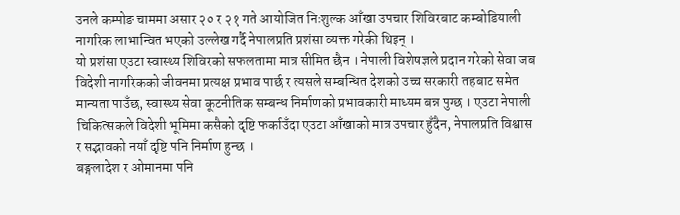उनले कम्पोङ चाममा असार २० र २१ गते आयोजित निःशुल्क आँखा उपचार शिविरबाट कम्बोडियाली नागरिक लाभान्वित भएको उल्लेख गर्दै नेपालप्रति प्रशंसा व्यक्त गरेकी थिइन् ।
यो प्रशंसा एउटा स्वास्थ्य शिविरको सफलतामा मात्र सीमित छैन । नेपाली विशेषज्ञले प्रदान गरेको सेवा जब विदेशी नागरिकको जीवनमा प्रत्यक्ष प्रभाव पार्छ र त्यसले सम्बन्धित देशको उच्च सरकारी तहबाट समेत मान्यता पाउँछ, स्वास्थ्य सेवा कूटनीतिक सम्बन्ध निर्माणको प्रभावकारी माध्यम बन्न पुग्छ । एउटा नेपाली चिकित्सकले विदेशी भूमिमा कसैको दृष्टि फर्काउँदा एउटा आँखाको मात्र उपचार हुँदैन, नेपालप्रति विश्वास र सद्भावको नयाँ दृष्टि पनि निर्माण हुन्छ ।
बङ्गलादेश र ओमानमा पनि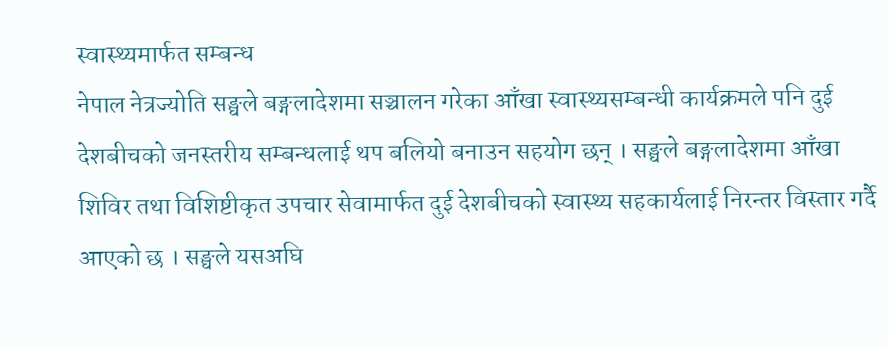स्वास्थ्यमार्फत सम्बन्ध
नेपाल नेत्रज्योति सङ्घले बङ्गलादेशमा सञ्चालन गरेका आँखा स्वास्थ्यसम्बन्धी कार्यक्रमले पनि दुई देशबीचको जनस्तरीय सम्बन्धलाई थप बलियो बनाउन सहयोग छन् । सङ्घले बङ्गलादेशमा आँखा शिविर तथा विशिष्टीकृत उपचार सेवामार्फत दुई देशबीचको स्वास्थ्य सहकार्यलाई निरन्तर विस्तार गर्दै आएको छ । सङ्घले यसअघि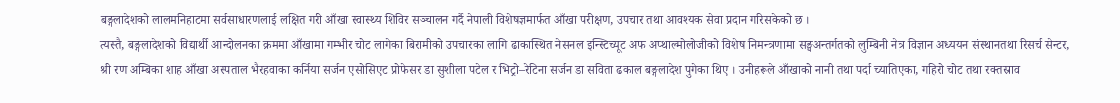बङ्गलादेशको लालमनिहाटमा सर्वसाधारणलाई लक्षित गरी आँखा स्वास्थ्य शिविर सञ्चालन गर्दै नेपाली विशेषज्ञमार्फत आँखा परीक्षण, उपचार तथा आवश्यक सेवा प्रदान गरिसकेको छ ।
त्यस्तै, बङ्गलादेशको विद्यार्थी आन्दोलनका क्रममा आँखामा गम्भीर चोट लागेका बिरामीको उपचारका लागि ढाकास्थित नेसनल इन्स्टिच्यूट अफ अप्थाल्मोलोजीको विशेष निमन्त्रणामा सङ्घअन्तर्गतको लुम्बिनी नेत्र विज्ञान अध्ययन संस्थानतथा रिसर्च सेन्टर, श्री रण अम्बिका शाह आँखा अस्पताल भैरहवाका कर्निया सर्जन एसोसिएट प्रोफेसर डा सुशीला पटेल र भिट्रो–रेटिना सर्जन डा सविता ढकाल बङ्गलादेश पुगेका थिए । उनीहरूले आँखाको नानी तथा पर्दा च्यातिएका, गहिरो चोट तथा रक्तस्राव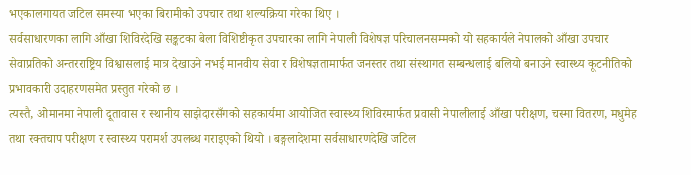भएकालगायत जटिल समस्या भएका बिरामीको उपचार तथा शल्यक्रिया गरेका थिए ।
सर्वसाधारणका लागि आँखा शिविरदेखि सङ्कटका बेला विशिष्टीकृत उपचारका लागि नेपाली विशेषज्ञ परिचालनसम्मको यो सहकार्यले नेपालको आँखा उपचार सेवाप्रतिको अन्तरराष्ट्रिय विश्वासलाई मात्र देखाउने नभई मानवीय सेवा र विशेषज्ञतामार्फत जनस्तर तथा संस्थागत सम्बन्धलाई बलियो बनाउने स्वास्थ्य कूटनीतिको प्रभावकारी उदाहरणसमेत प्रस्तुत गरेको छ ।
त्यस्तै, ओमानमा नेपाली दूतावास र स्थानीय साझेदारसँगको सहकार्यमा आयोजित स्वास्थ्य शिविरमार्फत प्रवासी नेपालीलाई आँखा परीक्षण, चस्मा वितरण, मधुमेह तथा रक्तचाप परीक्षण र स्वास्थ्य परामर्श उपलब्ध गराइएको थियो । बङ्गलादेशमा सर्वसाधारणदेखि जटिल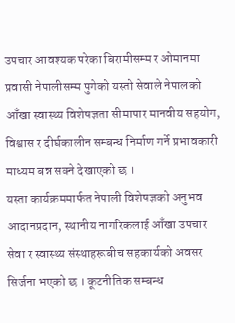उपचार आवश्यक परेका बिरामीसम्म र ओमानमा प्रवासी नेपालीसम्म पुगेको यस्तो सेवाले नेपालको आँखा स्वास्थ्य विशेषज्ञता सीमापार मानवीय सहयोग, विश्वास र दीर्घकालीन सम्बन्ध निर्माण गर्ने प्रभावकारी माध्यम बन्न सक्ने देखाएको छ ।
यस्ता कार्यक्रममार्फत नेपाली विशेषज्ञको अनुभव आदानप्रदान, स्थानीय नागरिकलाई आँखा उपचार सेवा र स्वास्थ्य संस्थाहरूबीच सहकार्यको अवसर सिर्जना भएको छ । कूटनीतिक सम्बन्ध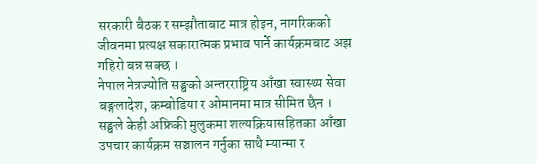सरकारी बैठक र सम्झौताबाट मात्र होइन, नागरिकको जीवनमा प्रत्यक्ष सकारात्मक प्रभाव पार्ने कार्यक्रमबाट अझ गहिरो बन्न सक्छ ।
नेपाल नेत्रज्योति सङ्घको अन्तरराष्ट्रिय आँखा स्वास्थ्य सेवा बङ्गलादेश, कम्बोडिया र ओमानमा मात्र सीमित छैन । सङ्घले केही अफ्रिकी मुलुकमा शल्यक्रियासहितका आँखा उपचार कार्यक्रम सञ्चालन गर्नुका साथै म्यान्मा र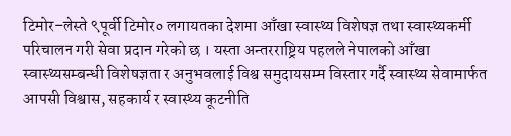टिमोर–लेस्ते ९पूर्वी टिमोर० लगायतका देशमा आँखा स्वास्थ्य विशेषज्ञ तथा स्वास्थ्यकर्मी परिचालन गरी सेवा प्रदान गरेको छ । यस्ता अन्तरराष्ट्रिय पहलले नेपालको आँखा स्वास्थ्यसम्बन्धी विशेषज्ञता र अनुभवलाई विश्व समुदायसम्म विस्तार गर्दै स्वास्थ्य सेवामार्फत आपसी विश्वास, सहकार्य र स्वास्थ्य कूटनीति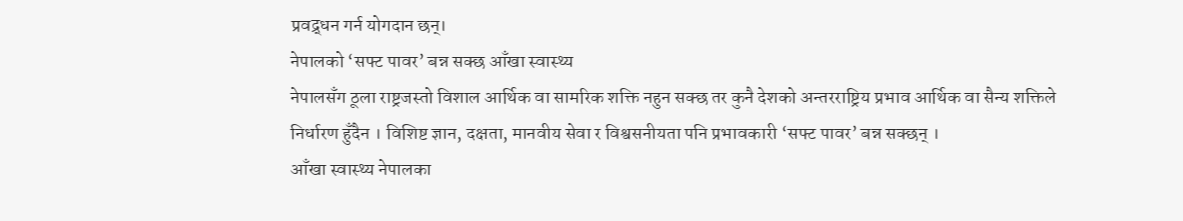प्रवद्र्धन गर्न योगदान छन्।
नेपालको ‘सफ्ट पावर’ बन्न सक्छ आँखा स्वास्थ्य
नेपालसँग ठूला राष्ट्रजस्तो विशाल आर्थिक वा सामरिक शक्ति नहुन सक्छ तर कुनै देशको अन्तरराष्ट्रिय प्रभाव आर्थिक वा सैन्य शक्तिले निर्धारण हुँदैन । विशिष्ट ज्ञान, दक्षता, मानवीय सेवा र विश्वसनीयता पनि प्रभावकारी ‘सफ्ट पावर’ बन्न सक्छन् ।
आँखा स्वास्थ्य नेपालका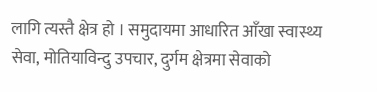लागि त्यस्तै क्षेत्र हो । समुदायमा आधारित आँखा स्वास्थ्य सेवा, मोतियाविन्दु उपचार, दुर्गम क्षेत्रमा सेवाको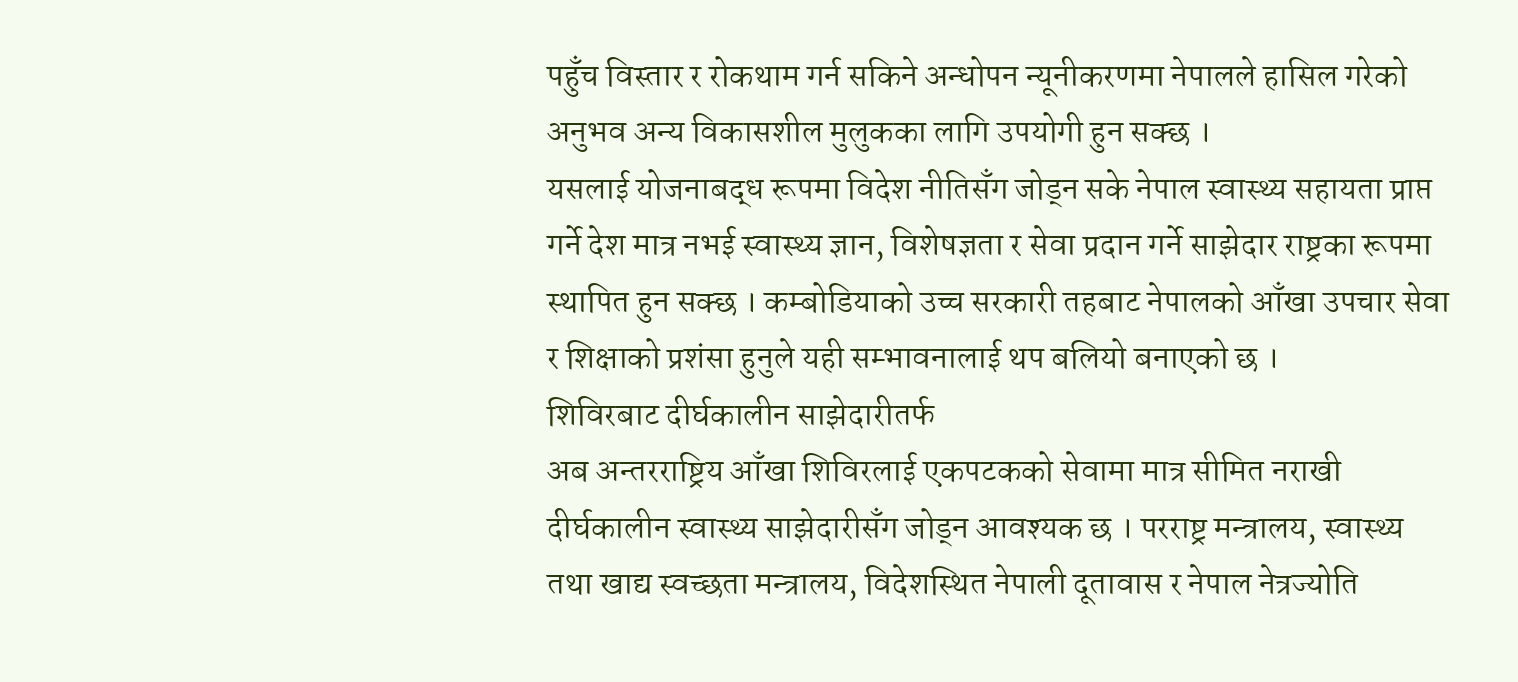पहुँच विस्तार र रोकथाम गर्न सकिने अन्धोपन न्यूनीकरणमा नेपालले हासिल गरेको अनुभव अन्य विकासशील मुलुकका लागि उपयोगी हुन सक्छ ।
यसलाई योजनाबद्ध रूपमा विदेश नीतिसँग जोड्न सके नेपाल स्वास्थ्य सहायता प्राप्त गर्ने देश मात्र नभई स्वास्थ्य ज्ञान, विशेषज्ञता र सेवा प्रदान गर्ने साझेदार राष्ट्रका रूपमा स्थापित हुन सक्छ । कम्बोडियाको उच्च सरकारी तहबाट नेपालको आँखा उपचार सेवा र शिक्षाको प्रशंसा हुनुले यही सम्भावनालाई थप बलियो बनाएको छ ।
शिविरबाट दीर्घकालीन साझेदारीतर्फ
अब अन्तरराष्ट्रिय आँखा शिविरलाई एकपटकको सेवामा मात्र सीमित नराखी दीर्घकालीन स्वास्थ्य साझेदारीसँग जोड्न आवश्यक छ । परराष्ट्र मन्त्रालय, स्वास्थ्य तथा खाद्य स्वच्छता मन्त्रालय, विदेशस्थित नेपाली दूतावास र नेपाल नेत्रज्योति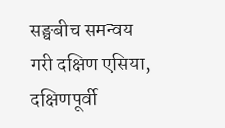सङ्घबीच समन्वय गरी दक्षिण एसिया, दक्षिणपूर्वी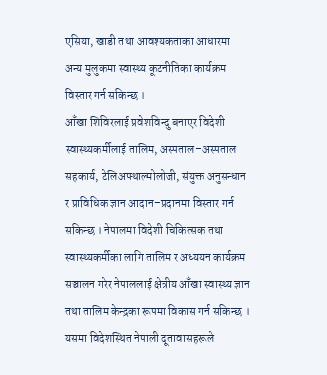एसिया, खाडी तथा आवश्यकताका आधारमा अन्य मुलुकमा स्वास्थ्य कूटनीतिका कार्यक्रम विस्तार गर्न सकिन्छ ।
आँखा शिविरलाई प्रवेशविन्दु बनाएर विदेशी स्वास्थ्यकर्मीलाई तालिम, अस्पताल–अस्पताल सहकार्य, टेलिअफ्थाल्मोलोजी, संयुक्त अनुसन्धान र प्राविधिक ज्ञान आदान–प्रदानमा विस्तार गर्न सकिन्छ । नेपालमा विदेशी चिकित्सक तथा स्वास्थ्यकर्मीका लागि तालिम र अध्ययन कार्यक्रम सञ्चालन गरेर नेपाललाई क्षेत्रीय आँखा स्वास्थ्य ज्ञान तथा तालिम केन्द्रका रूपमा विकास गर्न सकिन्छ ।
यसमा विदेशस्थित नेपाली दूतावासहरूले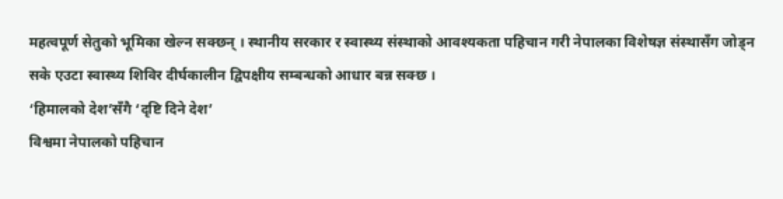महत्वपूर्ण सेतुको भूमिका खेल्न सक्छन् । स्थानीय सरकार र स्वास्थ्य संस्थाको आवश्यकता पहिचान गरी नेपालका विशेषज्ञ संस्थासँग जोड्न सके एउटा स्वास्थ्य शिविर दीर्घकालीन द्विपक्षीय सम्बन्धको आधार बन्न सक्छ ।
‘हिमालको देश’सँगै ‘दृष्टि दिने देश’
विश्वमा नेपालको पहिचान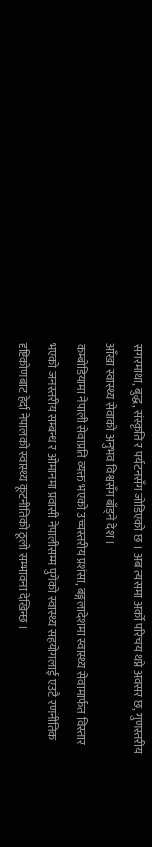सगरमाथा, बुद्ध, संस्कृति र पर्यटनसँग जोडिएको छ । अब त्यसमा अर्को परिचय थप्ने अवसर छ, गुणस्तरीय आँखा स्वास्थ्य सेवाको अनुभव विश्वसँग बाँड्ने देश ।
कम्बोडियामा नेपाली सेवाप्रति व्यक्त भएको उच्चस्तरीय प्रशंसा, बङ्गलादेशमा स्वास्थ्य सेवामार्फत विस्तार भएको जनस्तरीय सम्बन्ध र ओमानमा प्रवासी नेपालीसम्म पुगेको स्वास्थ्य सहयोगलाई एउटै रणनीतिक दृष्टिकोणबाट हेर्दा नेपालको स्वास्थ्य कूटनीतिको ठूलो सम्भावना देखिन्छ ।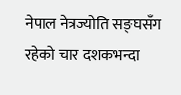नेपाल नेत्रज्योति सङ्घसँग रहेको चार दशकभन्दा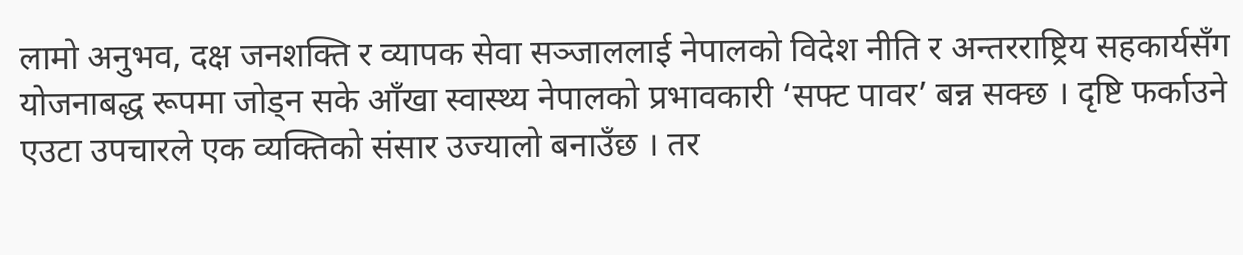लामो अनुभव, दक्ष जनशक्ति र व्यापक सेवा सञ्जाललाई नेपालको विदेश नीति र अन्तरराष्ट्रिय सहकार्यसँग योजनाबद्ध रूपमा जोड्न सके आँखा स्वास्थ्य नेपालको प्रभावकारी ‘सफ्ट पावर’ बन्न सक्छ । दृष्टि फर्काउने एउटा उपचारले एक व्यक्तिको संसार उज्यालो बनाउँछ । तर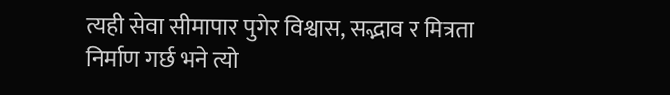त्यही सेवा सीमापार पुगेर विश्वास, सद्भाव र मित्रता निर्माण गर्छ भने त्यो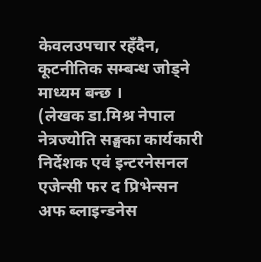केवलउपचार रहँदैन, कूटनीतिक सम्बन्ध जोड्ने माध्यम बन्छ ।
(लेखक डा.मिश्र नेपाल नेत्रज्योति सङ्घका कार्यकारी निर्देशक एवं इन्टरनेसनल एजेन्सी फर द प्रिभेन्सन अफ ब्लाइन्डनेस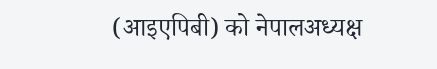(आइएपिबी) को नेपालअध्यक्ष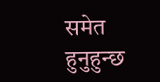समेत हुनुहुन्छ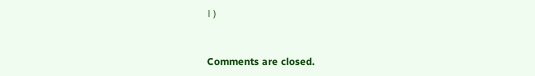। )



Comments are closed.